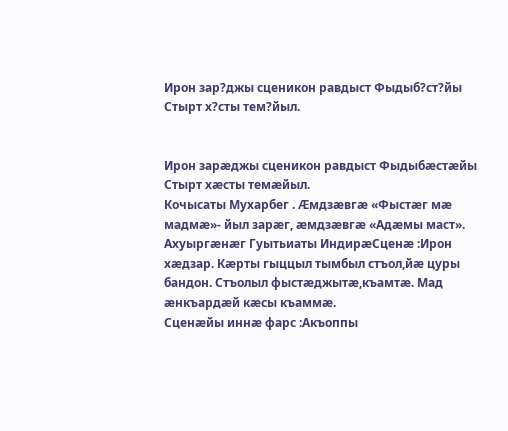Ирон зар?джы сценикон равдыст Фыдыб?ст?йы Стырт х?сты тем?йыл.


Ирон зарæджы сценикон равдыст Фыдыбæстæйы Стырт хæсты темæйыл.
Кочысаты Мухарбег . Æмдзæвгæ «Фыстæг мæ мадмæ»- йыл зарæг, æмдзæвгæ «Адæмы маст».
Ахуыргæнæг Гуытьиаты ИндирæСценæ :Ирон хæдзар. Кæрты гыццыл тымбыл стъол,йæ цуры бандон. Стъолыл фыстæджытæ,къамтæ. Мад æнкъардæй кæсы къаммæ.
Сценæйы иннæ фарс :Акъоппы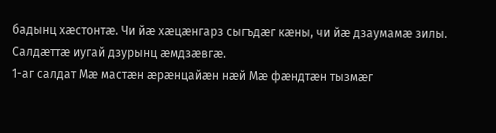бадынц хæстонтæ. Чи йæ хæцæнгарз сыгъдæг кæны, чи йæ дзаумамæ зилы.
Салдæттæ иугай дзурынц æмдзæвгæ.
1-аг салдат Мæ мастæн æрæнцайæн нæй Мæ фæндтæн тызмæг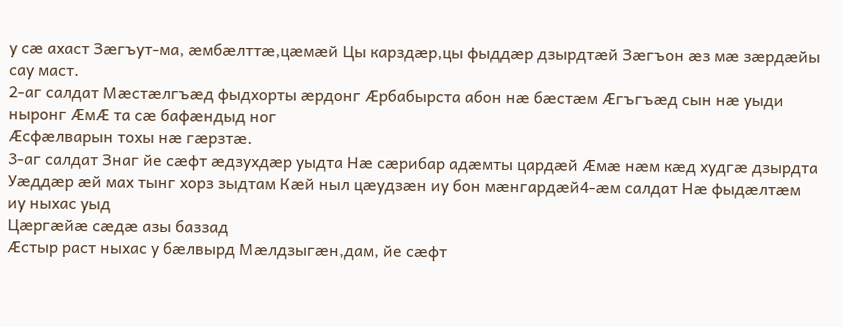у сæ ахаст Зæгъут-ма, æмбæлттæ,цæмæй Цы карздæр,цы фыддæр дзырдтæй Зæгъон æз мæ зæрдæйы сау маст.
2-аг салдат Мæстæлгъæд фыдхорты æрдонг Æрбабырста абон нæ бæстæм Æгъгъæд сын нæ уыди ныронг ÆмÆ та сæ бафæндыд ног
Æсфæлварын тохы нæ гæрзтæ.
3-аг салдат Знаг йе сæфт æдзухдæр уыдта Нæ сæрибар адæмты цардæй Æмæ нæм кæд худгæ дзырдта Уæддæр æй мах тынг хорз зыдтам Кæй ныл цæудзæн иу бон мæнгардæй4-æм салдат Нæ фыдæлтæм иу ныхас уыд
Цæргæйæ сæдæ азы баззад
Æстыр раст ныхас у бæлвырд Мæлдзыгæн,дам, йе сæфт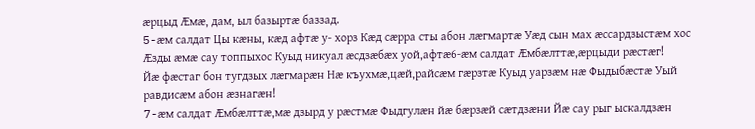æрцыд Æмæ, дам, ыл базыртæ баззад.
5-æм салдат Цы кæны, кæд афтæ у- хорз Кæд сæрра сты абон лæгмартæ Уæд сын мах æссардзыстæм хос Æзды æмæ сау топпыхос Куыд никуал æсдзæбæх уой,афтæ6-æм салдат Æмбæлттæ,æрцыди рæстæг!
Йæ фæстаг бон тугдзых лæгмарæн Нæ къухмæ,цæй,райсæм гæрзтæ Куыд уарзæм нæ Фыдыбæстæ Уый равдисæм абон æзнагæн!
7-æм салдат Æмбæлттæ,мæ дзырд у рæстмæ Фыдгулæн йæ бæрзæй сæтдзæни Йæ сау рыг ыскалдзæн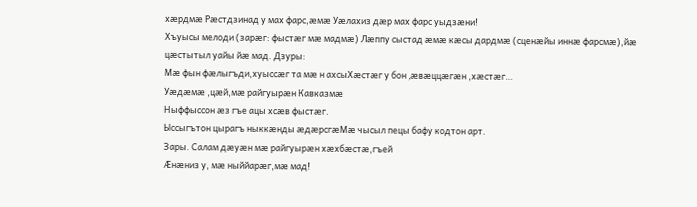хæрдмæ Рæстдзинад у мах фарс,æмæ Уæлахиз дæр мах фарс уыдзæни!
Хъуысы мелоди (зарæг: фыстæг мæ мадмæ) Лæппу сыстад æмæ кæсы дардмæ (сценæйы иннæ фарсмæ),йæ цæстытыл уайы йæ мад. Дзуры:
Мæ фын фæлыгъди,хуыссæг та мæ н ахсыХæстæг у бон ,æвæццæгæн ,хæстæг…
Уæдæмæ ,цæй,мæ райгуырæн Кавказмæ
Ныффыссон æз гъе ацы хсæв фыстæг.
Ыссыгътон цырагъ ныккæнды æдæрсгæМæ чысыл пецы бафу кодтон арт.
Зары. Салам дæуæн мæ райгуырæн хæхбæстæ,гъей
Æнæниз у, мæ ныййарæг,мæ мад!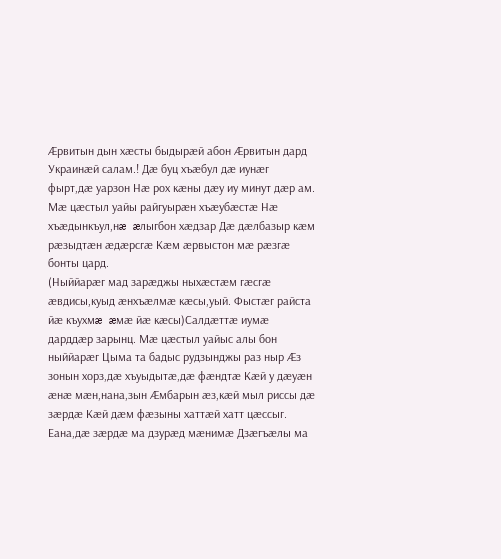Æрвитын дын хæсты быдырæй абон Æрвитын дард Украинæй салам.! Дæ буц хъæбул дæ иунæг фырт,дæ уарзон Нæ рох кæны дæу иу минут дæр ам.
Мæ цæстыл уайы райгуырæн хъæубæстæ Нæ хъæдынкъул,нæ æлыгбон хæдзар Дæ дæлбазыр кæм рæзыдтæн æдæрсгæ Кæм æрвыстон мæ рæзгæ бонты цард.
(Ныййарæг мад зарæджы ныхæстæм гæсгæ æвдисы,куыд æнхъæлмæ кæсы,уый. Фыстæг райста йæ къухмæ æмæ йæ кæсы)Салдæттæ иумæ дарддæр зарынц. Мæ цæстыл уайыс алы бон ныййарæг Цыма та бадыс рудзынджы раз ныр Æз зонын хорз,дæ хъуыдытæ,дæ фæндтæ Кæй у дæуæн æнæ мæн,нана,зын Æмбарын æз,кæй мыл риссы дæ зæрдæ Кæй дæм фæзыны хаттæй хатт цæссыг.
Еана,дæ зæрдæ ма дзурæд мæнимæ Дзæгъæлы ма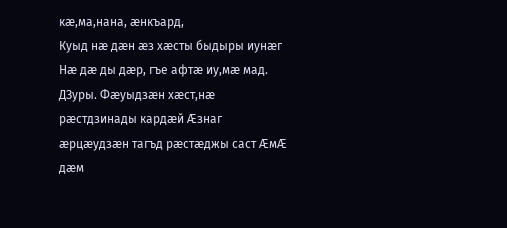кæ,ма,нана, æнкъард,
Куыд нæ дæн æз хæсты быдыры иунæг
Нæ дæ ды дæр, гъе афтæ иу,мæ мад.
ДЗуры. Фæуыдзæн хæст,нæ рæстдзинады кардæй Æзнаг æрцæудзæн тагъд рæстæджы саст ÆмÆ дæм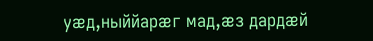уæд,ныййарæг мад,æз дардæй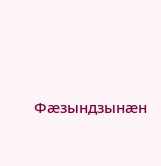Фæзындзынæн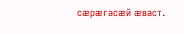сæрæгасæй æваст.